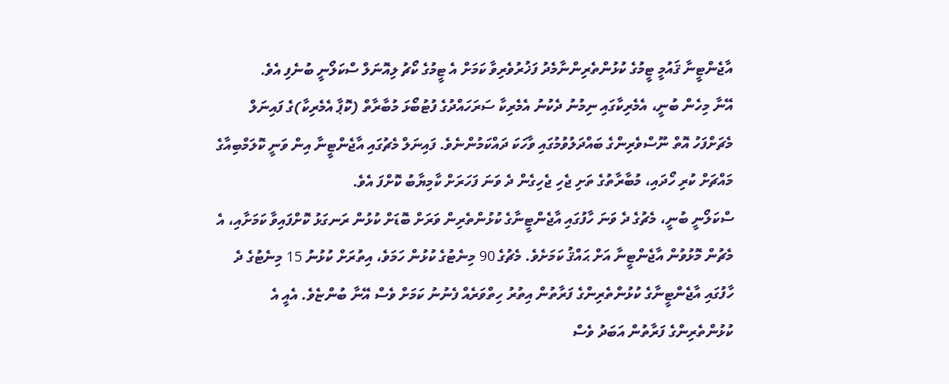އާޖެންޓީނާ ޤައުމީ ޓީމުގެ ކުޅުންތެރިންނާމެދު ފަޚުރުވެރިވާ ކަމަށް އެ ޓީމުގެ ކޯޗު ލިއޮނަލް ސްކަލޯނީ ބުނެފި އެވެ.
އޭނާ މިހެން ބުނީ، އެމެރިކާގައި ނިމުނު ދެކުނު އެމެރިކާ ސަރަހައްދުގެ ފުޓުބޯޅަ މުބާރާތް (ކޮޕާ އެމެރިކާ)ގެ ފައިނަލް މެޗަށްފަހު އޮތް ނޫސްވެރިންގެ ބައްދަލުވުމުގައި ވާހަކަ ދައްކަމުންނެވެ. ފައިނަލް މެޗުގައި އާޖެންޓީނާ އިން ވަނީ ކޮލަމްބިއާގެ މައްޗަށް ކުރި ހޯދައި، މުބާރާތުގެ ތަށި ޖެހި ޖެހިގެން ދެ ވަނަ ފަހަރަށް ކާމިޔާބު ކޮށްފަ އެވެ.
ސްކަލޯނީ ބުނީ، މެޗުގެ ދެ ވަނަ ހާފުގައި އާޖެންޓީނާގެ ކުޅުންތެރިން ވަރަށް ބޮޑަށް ކުޅުން ރަނގަޅު ކޮށްފައިވާ ކަމަށާއި، އެ މެޗުން މޮޅުވުން އާޖެންޓީނާ އަށް ޙައްޤު ކަމަށެވެ. މެޗުގެ 90 މިނެޓުގެ ކުޅުން ހަމަވެ، އިތުރަށް ކުޅުނު 15 މިނެޓުގެ ދެ ހާފުގައި އާޖެންޓީނާގެ ކުޅުންތެރިންގެ ފަރާތުން އިތުރު ހިތްވަރެއް ފެނުނު ކަމަށް ވެސް އޭނާ ބުންޏެވެ. އެއީ އެ ކުޅުންތެރިންގެ ފަރާތުން އަބަދު ވެސް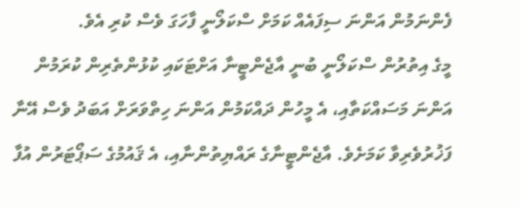ފެންނަމުން އަންނަ ސިފައެއް ކަމަށް ސްކަލޯނީ ފާހަގަ ވެސް ކުރި އެވެ.
މީގެ އިތުރުން ސްކަލޯނީ ބުނީ އާޖެންޓީނާ އަށްޓަކައި ކުޅުންތެރިން ކުރަމުން އަންނަ މަސައްކަތާއި، އެ މީހުން ދައްކަމުން އަންނަ ހިތްވަރަށް އަބަދު ވެސް އޭނާ ފަޚުރުވެރިވާ ކަމަށެވެ. އާޖެންޓީނާގެ ރައްޔިތުންނާއި، އެ ޤައުމުގެ ސަޕޯޓަރުން އުފާ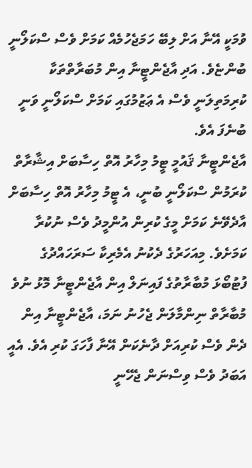ވުމަކީ އޭނާ އަށް ލިބޭ ހަމަޖެހުމެއް ކަމަށް ވެސް ސްކަލޯނީ ބުންޏެވެ. އަދި އާޖެންޓީނާ އިން މުބަރާތްތަކާ ކުރިމަތިލަނީ ވެސް އެ ޢަޒުމުގައި ކަމަށް ސްކަލޯނީ ވަނީ ބުނެފަ އެވެ.
އާޖެންޓީނާ ޤައުމީ ޓީމު މިހާރު އޮތް ހިސާބަށް އިޝާރާތް ކުރަމުން ސްކަލޯނީ ބުނީ، އެ ޓީމު މިހާރު އޮތް ހިސާބަށް އާދެވޭނެ ކަމަށް މީގެ ކުރިން އުންމީދު ވެސް ނުކުރާ ކަމަށެވެ. މިއަހަރުގެ ދެކުނު އެމެރިކާ ސަރަހައްދުގެ ފުޓުބޯޅަ މުބާރާތުގެ ފައިނަލް އިން އާޖެންޓީނާ މޮޅު ނުވެ މުބާރާތް ނިންމާލަން ޖެހުނު ނަމަ، އާޖެންޓީނާ އިން ދެން ވެސް ކުރިއަށް ދާނެކަން އޭނާ ފާހަގަ ކުރި އެވެ. އެއީ އަބަދު ވެސް ވިސްނަން ޖެހޭނީ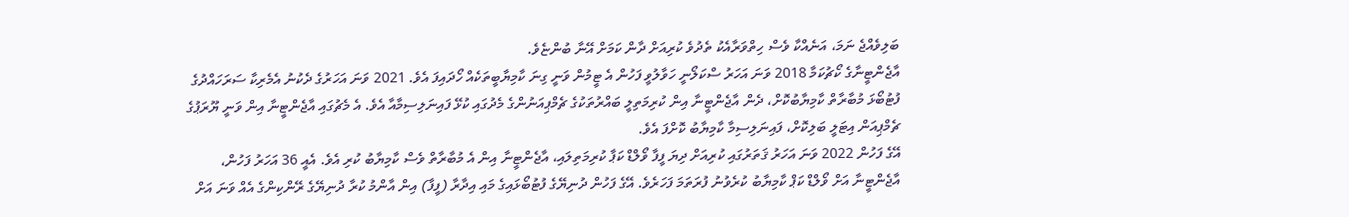ބަލިވެއްޖެ ނަމަ، އަނެއްކާ ވެސް ހިތްވަރާއެކު ތެދުވެ ކުރިއަށް ދާން ކަމަށް އޭނާ ބުންޏެވެ.
އާޖެންޓީނާގެ ކޯޗުކަމާ 2018 ވަނަ އަހަރު ސްކަލޯނީ ހަވާލުވީ ފަހުން އެ ޓީމުން ވަނީ ގިނަ ކާމިޔާބީތަކެއް ހޯދައިފަ އެވެ. 2021 ވަނަ އަހަރުގެ ދެކުނު އެމެރިކާ ސަރަހައްދުގެ ފުޓުބޯޅަ މުބާރާތް ކާމިޔާބުކޮށް، ދެން އާޖެންޓީނާ އިން ކުރިމަތިލީ ބައްރުތަކުގެ ޗެމްޕިއަނުންގެ މެދުގައި ކުޅޭ ފައިނަލިސިމާއާ އެވެ. އެ މެޗުގައި އާޖެންޓީނާ އިން ވަނީ ޔޫރަޕުގެ ޗެމްޕިއަން އިޓަލީ ބަލިކޮށް، ފައިނަލިސިމާ ކާމިޔާބު ކޮށްފަ އެވެ.
އޭގެ ފަހުން 2022 ވަނަ އަހަރު ޤަތަރުގައި ކުރިއަށް ދިޔަ ފީފާ ވޯލްޑް ކަޕާ ކުރިމަތިލައި، އާޖެންޓީނާ އިން އެ މުބާރާތް ވެސް ކާމިޔާބު ކުރި އެވެ. އެއީ 36 އަހަރު ފަހުން، އާޖެންޓީނާ އަށް ވޯލްޑް ކަޕް ކާމިޔާބު ކުރެވުނު ފުރަތަމަ ފަހަރެވެ. އޭގެ ފަހުން ދުނިޔޭގެ ފުޓުބޯޅައިގެ މައި އިދާރާ (ފީފާ) އިން އާންމު ކުރާ ދުނިޔޭގެ ރޭންކިންގެ އެއް ވަނަ އަށް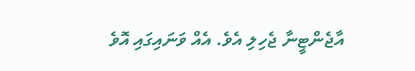އާޖެންޓީނާ ޖެހިލި އެވެ. އެއް ވަނައިގައި އޮވެ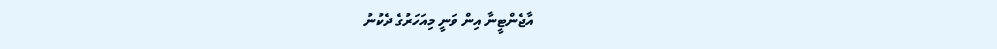އާޖެންޓީނާ އިން ވަނީ މިއަހަރުގެ ދެކުނު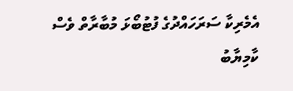އެމެރިކާ ސަރަހައްދުގެ ފުޓުބޯޅަ މުބާރާތް ވެސް ކާމިޔާބު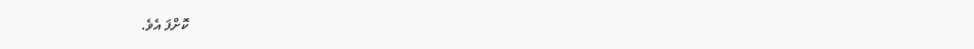ކޮށްފަ އެވެ.